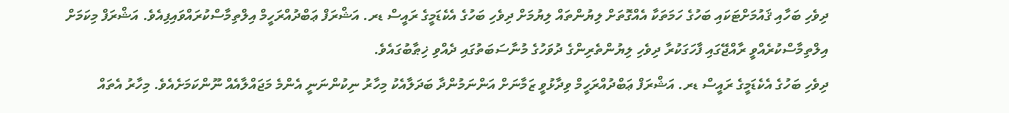ދިވެހި ބަހާއި ޤައުމަށްޓަކައި ބަހުގެ ހަމަތަކާ އެއްގޮތަށް ލިޔުންތައް ލިޔުމަށް ދިވެހި ބަހުގެ އެކެޑަމީގެ ރައީސް ޑރ. އަޝްރަފް ޢަބްދުއްރަހީމް އިލްތިމާސްކުރައްވައިފިއެވެ. އަޝްރަފް މިކަމަށް އިލްތިމާސްކުރެއްވީ ރާއްޖޭގައި ފާހަގަކުރާ ދިވެހި ލިޔުންތެރިންގެ ދުވަހުގެ މުނާސަބަތުގައި ދެއްވި ޚިޠާބުގައެވެ.
ދިވެހި ބަހުގެ އެކެޑަމީގެ ރައީސް ޑރ. އަޝްރަފް ޢަބްދުއްރަހީމް ވިދާޅުވީ ޒަމާނަށް އަންނަމުންދާ ބަދަލާއެކު މިހާރު ނިކުންނަނީ އެންމެ މަޖައްލާއެއް ނޫންކަމަށެއެވެ. މިހާރު އެތައް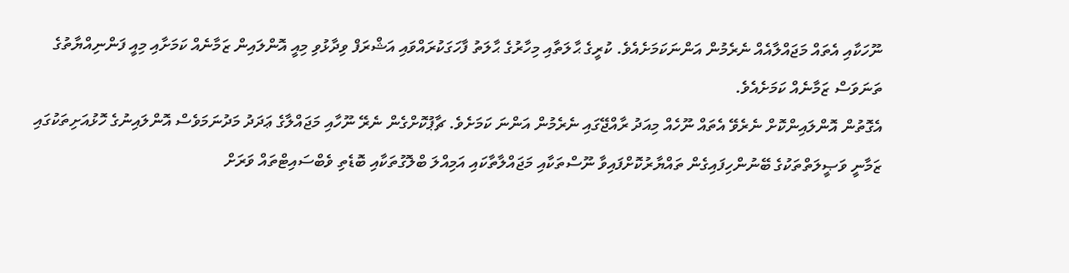ނޫހަކާއި އެތައް މަޖައްލާއެއް ނެރެމުން އަންނަކަމަށެއެވެ. ކުރީގެ ޙާލަތާއި މިހާރުގެ ޙާލަތު ފާހަގަކުރައްވައި އަޝްރަފް ވިދާޅުވި މިއީ އޮންލައިން ޒަމާނެއް ކަމަށާއި މިއީ ފަންނިއްޔާތުގެ ތަނަވަސް ޒަމާނެއް ކަމަށެއެވެ.
އެގޮތުން އޮންލައިންކޮށް ނެރެވޭ އެތައް ނޫހެއް މިއަދު ރާއްޖޭގައި ނެރެމުން އަންނަ ކަމަށެވެ. ޗާޕުކޮށްގެން ނެރޭ ނޫހާއި މަޖައްލާގެ ޢަދަދު މަދުނަމަވެސް އޮންލައިނުގެ ހޮޅުއަށިތަކުގައި ޒަމާނީ ވަޞީލަތްތަކުގެ ބޭނުންހިފައިގެން ތައްޔާރުކޮށްފައިވާ ނޫސްތަކާއި މަޖައްލާތާކައި އަމިއްލަ ބްލޮގުތަކާއި ބޮޑެތި ވެބްސައިޓްތައް ވަރަށް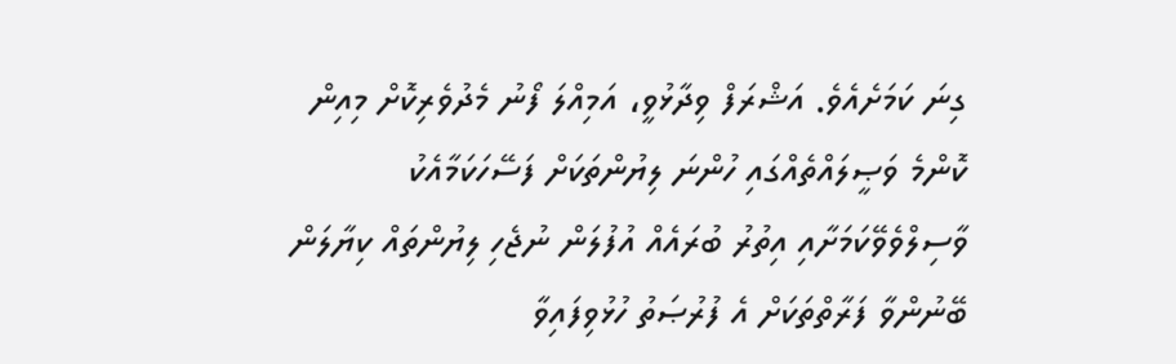ގިނަ ކަމަށެއެވެ. އަޝްރަފް ވިދާޅުވީ، އަމިއްލަ ފޯނު މެދުވެރިކޮށް މިއިން ކޮންމެ ވަޞީލައްތެއްގައި ހުންނަ ލިޔުންތަކަށް ފަސޭހަކަމާއެކު ވާސިލްވެވޭކަމަށާއި އިތުރު ބުރައެއް އުފުލަން ނުޖެހި ލިޔުންތައް ކިޔާލަން ބޭނުންވާ ފަރާތްތަކަށް އެ ފުރުޞަތު ހުޅުވިފައިވާ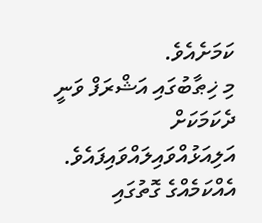ކަމަށެއެވެ.
މި ޚިޠާބުގައި އަޝްރަފް ވަނީ ދެކަމަކަށް އަލިއަޅުއްވައިލައްވައިފައެވެ. އެއްކަމެއްގެ ގޮތުގައި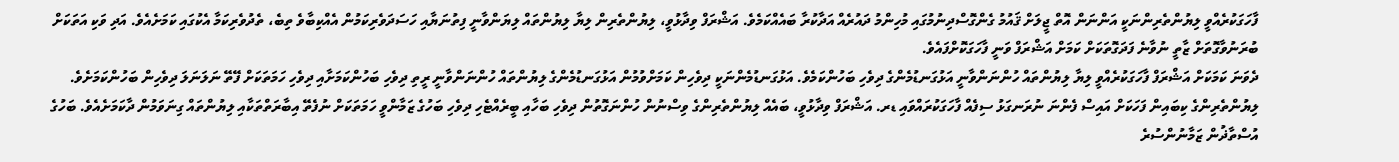ފާހަގަކުރެއްވީ ލިޔުންތެރިންނަކީ އަންނަން އޮތް ޖީލަށް ޤައުމު ގެންގޮސްދިނުމުގައި މުހިންމު ދައުރެއް އަދާކުރާ ބައެއްކަމެވެ. އަޝްރަފް ވިދާޅުވީ، ލިޔުންތެރިން ލިޔާ ލިޔުންތައް ލިޔަންވާނީ ފިތުނަޔާއި ހަސަދަވެރިކަމުން އެއްކިބާވެ ތިބެ، ތެދުވެރިކަމާ އެކުގައި ކަމަށެއެވެ. އަދި ވަކި އަތަކަށް ބުރަނުވާގޮތަށް ޒާތީ ނުވާނެ ފަދަގޮތަކަށް ކަމަށް އަޝްރަފް ވަނީ ފާހަގަކޮށްފައެވެ.
ދެވަނަ ކަމަކަށް އަޝްރަފް ފާހަގަކުރެއްވީ ލިޔާ ލިޔުންތައް ހުންނަންވާނީ އަޅުގަނޑުމެންގެ ދިވެހި ބަހުންކަމެވެ. އަޅުގަނޑުމެންނަކީ ދިވެހިން ކަމަށްވުމުން އަޅުގަނޑުމެންގެ ލިޔުންތައް ހުންނަންވާނީ ރީތި ދިވެހި ބަހުންކަމަށާއި ދިވެހި ހަމަތަކަށް ފޭތޭ ނަލަނަލަ ދިވެހިން ބަހުންކަމަށެވެ.
ލިޔުންތެރިންގެ ކިބައިން ފަހަކަށް އައިސް ފެންނަ ނުރަނގަޅު ސިފެއް ފާހަގަކުރައްވައި ޑރ. އަޝްރަފް ވިދާޅުވީ، ބައެއް ލިޔުންތެރިންގެ ވިސްނުން ހުންނަގޮތުން ދިވެހި ބަހާއި ބީރެއްޓެހި ދިވެހި ބަހުގެ ޒަމާންވީ ހަމަތަކަށް ނުފެތޭ އިބާރަތްތަކާއި ލިޔުންތައް ގިނަވަމުން ދާކަމަށެއެވެ. ބަހުގެ އުސްތާޛުން ޒަމާނުންސުރެ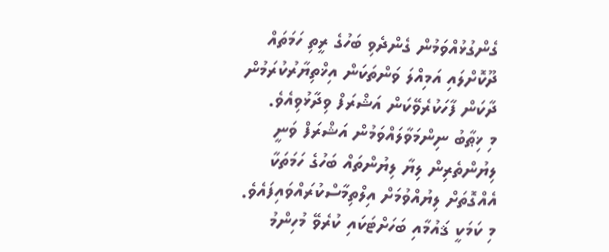ގެންގުޅުއްވަމުން ގެންދެވި ބަހުގެ ރީތި ހަމަތައް ދޫކޮށްލައި އަމިއްލަ ވަންތަކަން އިޚްތިޔާރުކުރަމުން ދާކަން ފާހަކުރެވޭކަން އަޝްރަފް ވިދާޅުވިއެވެ.
މި ޚިޠާބު ނިންމަވާލައްވަމުން އަޝްރަފް ވަނީ ލިޔުންތެރިން ލިޔާ ލިޔުންތައް ބަހުގެ ހަމަތަކާ އެއްގޮތަށް ލިޔުއްވުމަށް އިލްތިމާސްކުރައްވައިފައެވެ. މި ކަމަކީ ޤައުމާއި ބަހަށްޓަކައި ކުރެވޭ މުހިންމު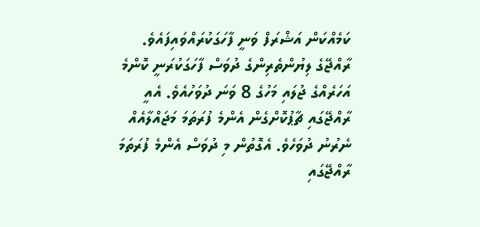ކަމެއްކަން އަޝްރަފް ވަނީ ފާހަގަކުރައްވައިފައެވެ.
ރާއްޖޭގެ ލިޔުންތެރިންގެ ދުވަސް ފާހަގަކުރަނީ ކޮންމެ އަހަރެއްގެ ޖުލައި މަހުގެ 8 ވަނަ ދުވަހުއެވެ. އެއީ ރާއްޖޭގައި ޗާޕުކޮށްގެން އެންމެ ފުރަތަމަ މަޖައްލާއެއް ނެރުނު ދުވަހެވެ. އެގޮތުން މި ދުވަސް އެންމެ ފުރަތަމަ ރާއްޖޭގައި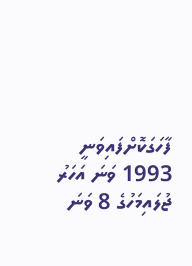ފާހަގަކޮށްފައިވަނީ 1993 ވަނަ އަހަރު ޖުލައިމަހުގެ 8 ވަނަ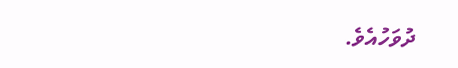ދުވަހުއެވެ.